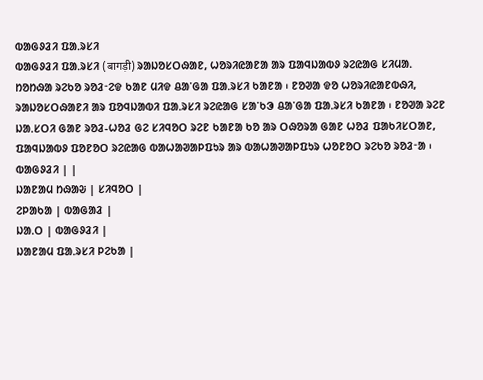ᱵᱟᱜᱽᱲᱤ ᱯᱟᱹᱨᱥᱤ
ᱵᱟᱜᱽᱲᱤ ᱯᱟᱹᱨᱥᱤ (बागड़ी) ᱨᱟᱡᱚᱥᱛᱷᱟᱱ, ᱦᱚᱨᱤᱭᱟᱱᱟ ᱟᱨ ᱯᱟᱧᱡᱟᱵᱽ ᱨᱮᱭᱟᱜ ᱥᱤᱢᱟᱹ ᱴᱚᱴᱷᱟ ᱨᱮᱠᱚ ᱨᱚᱲᱼᱮᱫ ᱠᱟᱱ ᱢᱤᱫ ᱪᱟᱸᱜᱟ ᱯᱟᱹᱨᱥᱤ ᱠᱟᱱᱟ ᱾ ᱱᱚᱣᱟ ᱫᱚ ᱦᱚᱨᱤᱭᱟᱱᱵᱷᱤ, ᱨᱟᱡᱚᱥᱛᱷᱟᱱᱤ ᱟᱨ ᱯᱚᱧᱡᱟᱵᱤ ᱯᱟᱹᱨᱥᱤ ᱨᱮᱭᱟᱜ ᱥᱟᱸᱠᱳ ᱪᱟᱸᱜᱟ ᱯᱟᱹᱨᱥᱤ ᱠᱟᱱᱟ ᱾ ᱱᱚᱣᱟ ᱨᱮᱱ ᱡᱟᱹᱥᱛᱤ ᱜᱟᱱ ᱨᱚᱲ-ᱦᱚᱲ ᱜᱮ ᱥᱤᱧᱚᱛ ᱨᱮᱱ ᱠᱟᱱᱟ ᱠᱚ ᱟᱨ ᱛᱷᱚᱨᱟ ᱜᱟᱱ ᱦᱚᱲ ᱯᱟᱠᱤᱥᱛᱟᱱ, ᱯᱟᱧᱡᱟᱵᱽ ᱯᱚᱱᱚᱛ ᱨᱮᱭᱟᱜ ᱵᱟᱦᱟᱣᱟᱞᱯᱩᱨ ᱟᱨ ᱵᱟᱦᱟᱣᱟᱞᱯᱩᱨ ᱦᱚᱱᱚᱛ ᱨᱮᱠᱚ ᱨᱚᱲᱼᱟ ᱾
ᱵᱟᱜᱽᱲᱤ | |
ᱡᱟᱱᱟᱢ ᱴᱷᱟᱶ | ᱥᱤᱧᱚᱛ |
ᱮᱞᱟᱠᱟ | ᱵᱟᱜᱟᱲ |
ᱡᱟᱹᱛ | ᱵᱟᱜᱽᱲᱤ |
ᱡᱟᱱᱟᱢ ᱯᱟᱹᱨᱥᱤ ᱞᱮᱠᱟ |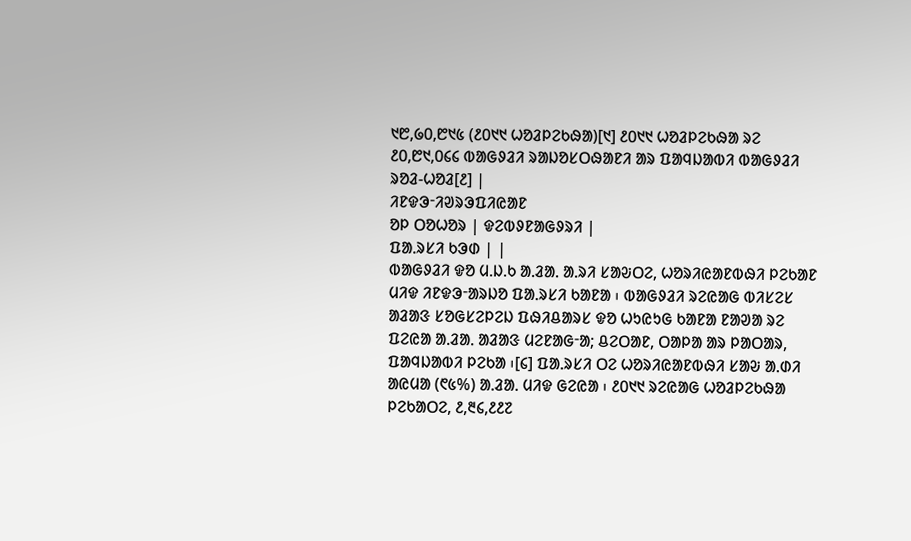᱑᱘,᱙᱐,᱘᱑᱕ (᱒᱐᱑᱑ ᱦᱚᱲᱞᱮᱠᱷᱟ)[᱑] ᱒᱐᱑᱑ ᱦᱚᱲᱞᱮᱠᱷᱟ ᱨᱮ ᱒᱐,᱘᱑,᱐᱔᱔ ᱵᱟᱜᱽᱲᱤ ᱨᱟᱡᱚᱥᱛᱷᱟᱱᱤ ᱟᱨ ᱯᱟᱧᱡᱟᱵᱤ ᱵᱟᱜᱽᱲᱤ ᱨᱚᱲ-ᱦᱚᱲ[᱒] |
ᱤᱱᱫᱳᱼᱤᱣᱨᱳᱯᱤᱭᱟᱱ
ᱚᱞ ᱛᱚᱦᱚᱨ | ᱫᱮᱵᱽᱱᱟᱜᱽᱨᱤ |
ᱯᱟᱹᱨᱥᱤ ᱠᱳᱰ | |
ᱵᱟᱜᱽᱲᱤ ᱫᱚ ᱢ.ᱡ.ᱠ ᱟᱹᱲᱟᱹ ᱟᱹᱨᱤ ᱥᱟᱶᱛᱮ, ᱦᱚᱨᱤᱭᱟᱱᱵᱷᱤ ᱞᱮᱠᱟᱱ ᱢᱤᱫ ᱤᱱᱫᱳᱼᱟᱨᱡᱚ ᱯᱟᱹᱨᱥᱤ ᱠᱟᱱᱟ ᱾ ᱵᱟᱜᱽᱲᱤ ᱨᱮᱭᱟᱜ ᱵᱤᱥᱮᱥ ᱟᱲᱟᱝ ᱥᱚᱜᱥᱮᱞᱮᱡ ᱯᱷᱤᱪᱟᱨᱥ ᱫᱚ ᱦᱩᱭᱩᱜ ᱠᱟᱱᱟ ᱱᱟᱣᱟ ᱨᱮ ᱯᱮᱭᱟ ᱟᱹᱲᱟᱹ ᱟᱲᱟᱝ ᱢᱮᱱᱟᱜᱼᱟ; ᱪᱮᱛᱟᱱ, ᱛᱟᱞᱟ ᱟᱨ ᱞᱟᱛᱟᱨ, ᱯᱟᱧᱡᱟᱵᱤ ᱞᱮᱠᱟ ᱾[᱔] ᱯᱟᱹᱨᱥᱤ ᱛᱮ ᱦᱚᱨᱤᱭᱟᱱᱵᱷᱤ ᱥᱟᱶ ᱟᱹᱰᱤ ᱟᱭᱢᱟ (᱖᱕%) ᱟᱹᱲᱟᱹ ᱢᱤᱫ ᱜᱮᱭᱟ ᱾ ᱒᱐᱑᱑ ᱨᱮᱭᱟᱜ ᱦᱚᱲᱞᱮᱠᱷᱟ ᱞᱮᱠᱟᱛᱮ, ᱒,᱓᱔,᱒᱒᱗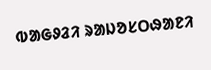ᱵᱟᱜᱽᱲᱤ ᱨᱟᱡᱚᱥᱛᱷᱟᱱᱤ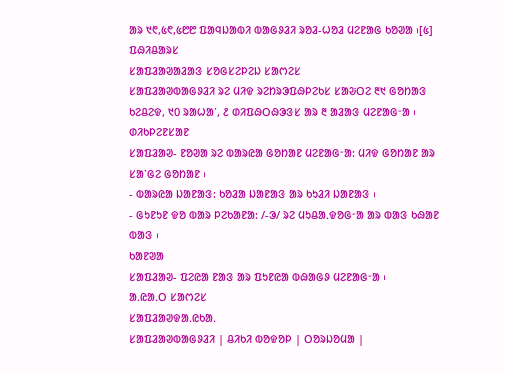ᱟᱨ ᱑᱖,᱕᱖,᱕᱘᱘ ᱯᱟᱧᱡᱟᱵᱤ ᱵᱟᱜᱽᱲᱤ ᱨᱚᱲ-ᱦᱚᱲ ᱢᱮᱱᱟᱜ ᱠᱚᱣᱟ ᱾[᱕]
ᱯᱷᱤᱪᱟᱨᱥ
ᱥᱟᱯᱲᱟᱣᱟᱲᱟᱝ ᱥᱚᱜᱥᱮᱞᱮᱡ ᱥᱟᱬᱮᱥ
ᱥᱟᱯᱲᱟᱣᱵᱟᱜᱽᱲᱤ ᱨᱮ ᱢᱤᱫ ᱨᱮᱴᱨᱳᱯᱷᱞᱮᱠᱥ ᱥᱟᱶᱛᱮ ᱓᱑ ᱜᱚᱴᱟᱝ ᱠᱮᱪᱮᱫ, ᱑᱐ ᱨᱟᱦᱟᱸ, ᱒ ᱰᱤᱯᱷᱛᱷᱳᱝᱥ ᱟᱨ ᱓ ᱟᱲᱟᱝ ᱢᱮᱱᱟᱜᱼᱟ ᱾
ᱰᱤᱠᱞᱮᱱᱥᱟᱱ
ᱥᱟᱯᱲᱟᱣ- ᱱᱚᱣᱟ ᱨᱮ ᱵᱟᱨᱭᱟ ᱜᱚᱴᱟᱱ ᱢᱮᱱᱟᱜᱼᱟ: ᱢᱤᱫ ᱜᱚᱴᱟᱱ ᱟᱨ ᱥᱟᱸᱜᱮ ᱜᱚᱴᱟᱱ ᱾
- ᱵᱟᱨᱭᱟ ᱡᱟᱱᱟᱝ: ᱠᱚᱲᱟ ᱡᱟᱱᱟᱝ ᱟᱨ ᱠᱩᱲᱤ ᱡᱟᱱᱟᱝ ᱾
- ᱜᱩᱱᱩᱱ ᱫᱚ ᱵᱟᱨ ᱞᱮᱠᱟᱱᱟ: /-ᱳ/ ᱨᱮ ᱢᱩᱪᱟᱹᱫᱚᱜᱼᱟ ᱟᱨ ᱵᱟᱝ ᱠᱷᱟᱱ ᱵᱟᱝ ᱾
ᱠᱟᱱᱣᱟ
ᱥᱟᱯᱲᱟᱣ- ᱯᱮᱭᱟ ᱱᱟᱝ ᱟᱨ ᱯᱩᱱᱭᱟ ᱵᱷᱟᱜᱽ ᱢᱮᱱᱟᱜᱼᱟ ᱾
ᱟᱹᱭᱟᱹᱛ ᱥᱟᱬᱮᱥ
ᱥᱟᱯᱲᱟᱣᱫᱟᱹᱭᱠᱟᱹ
ᱥᱟᱯᱲᱟᱣᱵᱟᱜᱽᱲᱤ | ᱪᱤᱠᱤ ᱵᱚᱫᱚᱞ | ᱛᱚᱨᱡᱚᱢᱟ |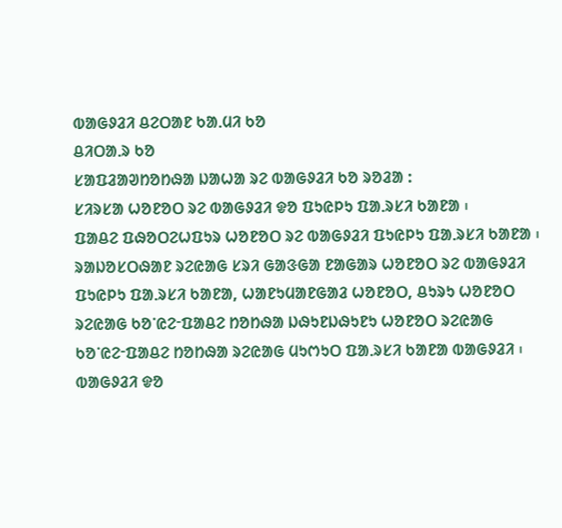ᱵᱟᱜᱽᱲᱤ ᱪᱮᱛᱟᱱ ᱠᱟᱹᱢᱤ ᱠᱚ
ᱪᱤᱛᱟᱹᱨ ᱠᱚ
ᱥᱟᱯᱲᱟᱣᱴᱚᱴᱷᱟ ᱡᱟᱦᱟ ᱨᱮ ᱵᱟᱜᱽᱲᱤ ᱠᱚ ᱨᱚᱲᱟ :
ᱥᱤᱨᱥᱟ ᱦᱚᱱᱚᱛ ᱨᱮ ᱵᱟᱜᱽᱲᱤ ᱫᱚ ᱯᱩᱭᱞᱩ ᱯᱟᱹᱨᱥᱤ ᱠᱟᱱᱟ ᱾
ᱯᱟᱪᱮ ᱯᱷᱚᱛᱮᱦᱯᱩᱨ ᱦᱚᱱᱚᱛ ᱨᱮ ᱵᱟᱜᱽᱲᱤ ᱯᱩᱭᱞᱩ ᱯᱟᱹᱨᱥᱤ ᱠᱟᱱᱟ ᱾
ᱨᱟᱡᱚᱥᱛᱷᱟᱱ ᱨᱮᱭᱟᱜ ᱥᱨᱤ ᱜᱟᱝᱜᱟ ᱱᱟᱜᱟᱨ ᱦᱚᱱᱚᱛ ᱨᱮ ᱵᱟᱜᱽᱲᱤ ᱯᱩᱭᱞᱩ ᱯᱟᱹᱨᱥᱤ ᱠᱟᱱᱟ, ᱦᱟᱱᱩᱢᱟᱱᱜᱟᱲ ᱦᱚᱱᱚᱛ, ᱪᱩᱨᱩ ᱦᱚᱱᱚᱛ ᱨᱮᱭᱟᱜ ᱠᱚᱸᱭᱮᱼᱯᱟᱪᱮ ᱴᱚᱴᱷᱟ ᱡᱷᱩᱱᱡᱷᱩᱱᱩ ᱦᱚᱱᱚᱛ ᱨᱮᱭᱟᱜ ᱠᱚᱸᱭᱮᱼᱯᱟᱪᱮ ᱴᱚᱴᱷᱟ ᱨᱮᱭᱟᱜ ᱢᱩᱬᱩᱛ ᱯᱟᱹᱨᱥᱤ ᱠᱟᱱᱟ ᱵᱟᱜᱽᱲᱤ ᱾
ᱵᱟᱜᱽᱲᱤ ᱫᱚ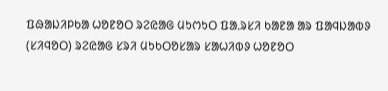ᱯᱷᱟᱡᱤᱞᱠᱟ ᱦᱚᱱᱚᱛ ᱨᱮᱭᱟᱜ ᱢᱩᱬᱩᱛ ᱯᱟᱹᱨᱥᱤ ᱠᱟᱱᱟ ᱟᱨ ᱯᱟᱧᱡᱟᱵᱽ (ᱥᱤᱧᱚᱛ) ᱨᱮᱭᱟᱜ ᱥᱨᱤ ᱢᱩᱠᱛᱚᱥᱟᱨ ᱥᱟᱦᱤᱵᱽ ᱦᱚᱱᱚᱛ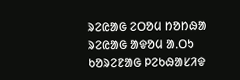ᱨᱮᱭᱟᱜ ᱮᱛᱚᱢ ᱴᱚᱴᱷᱟ ᱨᱮᱭᱟᱜ ᱟᱫᱚᱢ ᱟᱹᱛᱩ ᱠᱚᱨᱮᱱᱟᱜ ᱞᱮᱠᱷᱟᱥᱤᱫ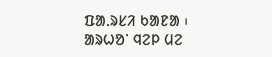ᱯᱟᱹᱨᱥᱤ ᱠᱟᱱᱟ ᱾
ᱟᱨᱦᱚᱸ ᱧᱮᱞ ᱢᱮ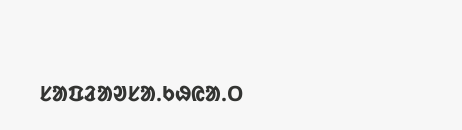ᱥᱟᱯᱲᱟᱣᱥᱟᱹᱠᱷᱭᱟᱹᱛ